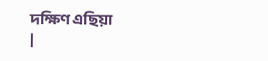দক্ষিণ এছিয়া
|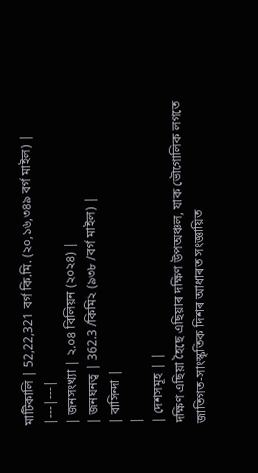মাটিকালি | 52,22,321 বৰ্গ কি.মি. (২০,১৬,৩৪৯ বৰ্গ মাইল) |
|---|---|
| জনসংখ্যা | ২.০৪ বিলিয়ন (২০২৪) |
| জনঘনত্ব | 362.3 /কিমি২ (৯৩৮ /বৰ্গ মাইল) |
| বাসিন্দা |
|
| দেশসমূহ | |
দক্ষিণ এছিয়া হৈছে এছিয়াৰ দক্ষিণ উপঅঞ্চল, যাক ভৌগোলিক লগতে জাতিগত-সাংস্কৃতিক দিশৰ আধাৰত সংজ্ঞায়িত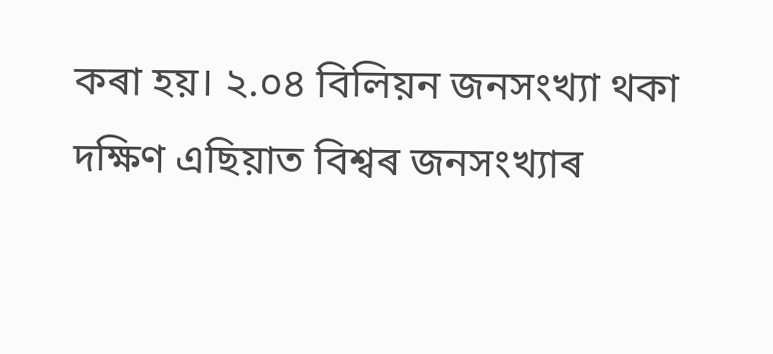কৰা হয়। ২.০৪ বিলিয়ন জনসংখ্যা থকা দক্ষিণ এছিয়াত বিশ্বৰ জনসংখ্যাৰ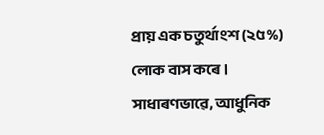প্ৰায় এক চতুৰ্থাংশ (২৫%) লোক বাস কৰে। সাধাৰণভাৱে, আধুনিক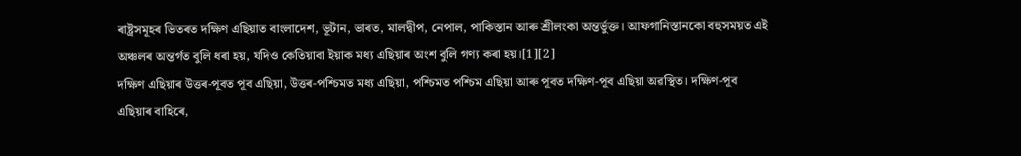ৰাষ্ট্ৰসমূহৰ ভিতৰত দক্ষিণ এছিয়াত বাংলাদেশ, ভূটান, ভাৰত, মালদ্বীপ, নেপাল, পাকিস্তান আৰু শ্ৰীলংকা অন্তৰ্ভুক্ত। আফগানিস্তানকো বহুসময়ত এই অঞ্চলৰ অন্তৰ্গত বুলি ধৰা হয়, যদিও কেতিয়াবা ইয়াক মধ্য এছিয়াৰ অংশ বুলি গণ্য কৰা হয়।[1][2]
দক্ষিণ এছিয়াৰ উত্তৰ-পূবত পূব এছিয়া, উত্তৰ-পশ্চিমত মধ্য এছিয়া, পশ্চিমত পশ্চিম এছিয়া আৰু পূবত দক্ষিণ-পূব এছিয়া অৱস্থিত। দক্ষিণ-পূব এছিয়াৰ বাহিৰে,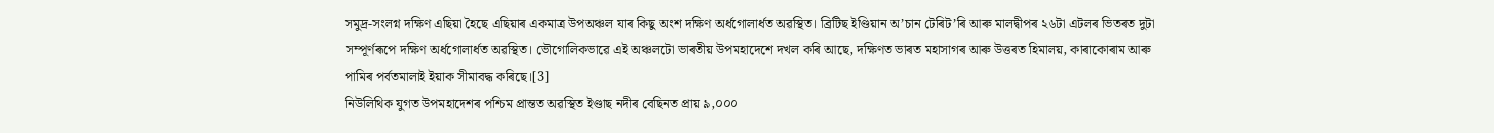সমুদ্ৰ-সংলগ্ন দক্ষিণ এছিয়া হৈছে এছিয়াৰ একমাত্ৰ উপঅঞ্চল যাৰ কিছু অংশ দক্ষিণ অৰ্ধগোলাৰ্ধত অৱস্থিত। ব্ৰিটিছ ইণ্ডিয়ান অ’চান টেৰিট’ৰি আৰু মালদ্বীপৰ ২৬টা এটলৰ ভিতৰত দুটা সম্পূৰ্ণৰূপে দক্ষিণ অৰ্ধগোলাৰ্ধত অৱস্থিত। ভৌগোলিকভাৱে এই অঞ্চলটো ভাৰতীয় উপমহাদেশে দখল কৰি আছে, দক্ষিণত ভাৰত মহাসাগৰ আৰু উত্তৰত হিমালয়, কাৰাকোৰাম আৰু পামিৰ পৰ্বতমালাই ইয়াক সীমাবদ্ধ কৰিছে।[3]
নিউলিথিক যুগত উপমহাদেশৰ পশ্চিম প্ৰান্তত অৱস্থিত ইণ্ডাছ নদীৰ বেছিনত প্ৰায় ৯,০০০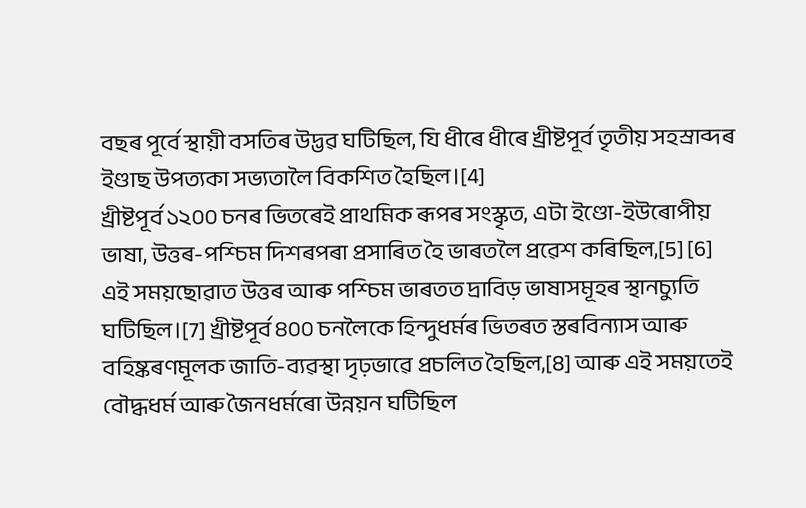বছৰ পূৰ্বে স্থায়ী বসতিৰ উদ্ভৱ ঘটিছিল, যি ধীৰে ধীৰে খ্ৰীষ্টপূৰ্ব তৃতীয় সহস্ৰাব্দৰ ইণ্ডাছ উপত্যকা সভ্যতালৈ বিকশিত হৈছিল।[4]
খ্ৰীষ্টপূৰ্ব ১২০০ চনৰ ভিতৰেই প্ৰাথমিক ৰূপৰ সংস্কৃত, এটা ইণ্ডো-ইউৰোপীয় ভাষা, উত্তৰ-পশ্চিম দিশৰপৰা প্ৰসাৰিত হৈ ভাৰতলৈ প্ৰৱেশ কৰিছিল,[5] [6]
এই সময়ছোৱাত উত্তৰ আৰু পশ্চিম ভাৰতত দ্ৰাবিড় ভাষাসমূহৰ স্থানচ্যুতি ঘটিছিল।[7] খ্ৰীষ্টপূৰ্ব ৪০০ চনলৈকে হিন্দুধৰ্মৰ ভিতৰত স্তৰবিন্যাস আৰু বহিষ্কৰণমূলক জাতি-ব্যৱস্থা দৃঢ়ভাৱে প্ৰচলিত হৈছিল,[8] আৰু এই সময়তেই বৌদ্ধধৰ্ম আৰু জৈনধৰ্মৰো উন্নয়ন ঘটিছিল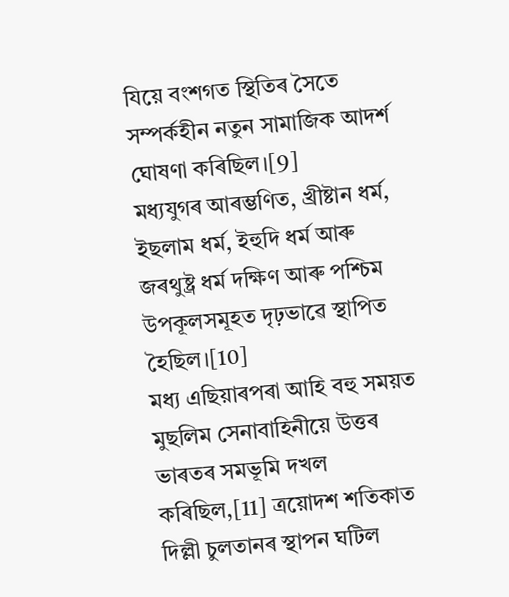যিয়ে বংশগত স্থিতিৰ সৈতে সম্পৰ্কহীন নতুন সামাজিক আদৰ্শ ঘোষণা কৰিছিল।[9]
মধ্যযুগৰ আৰম্ভণিত, খ্ৰীষ্টান ধৰ্ম, ইছলাম ধৰ্ম, ইহুদি ধৰ্ম আৰু জৰথুষ্ট্ৰ ধৰ্ম দক্ষিণ আৰু পশ্চিম উপকূলসমূহত দৃঢ়ভাৱে স্থাপিত হৈছিল।[10]
মধ্য এছিয়াৰপৰা আহি বহু সময়ত মুছলিম সেনাবাহিনীয়ে উত্তৰ ভাৰতৰ সমভূমি দখল কৰিছিল,[11] ত্ৰয়োদশ শতিকাত দিল্লী চুলতানৰ স্থাপন ঘটিল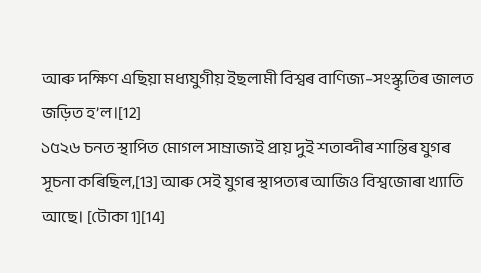আৰু দক্ষিণ এছিয়া মধ্যযুগীয় ইছলামী বিশ্বৰ বাণিজ্য–সংস্কৃতিৰ জালত জড়িত হ’ল।[12]
১৫২৬ চনত স্থাপিত মোগল সাম্ৰাজ্যই প্ৰায় দুই শতাব্দীৰ শান্তিৰ যুগৰ সূচনা কৰিছিল,[13] আৰু সেই যুগৰ স্থাপত্যৰ আজিও বিশ্বজোৰা খ্যাতি আছে। [টোকা 1][14]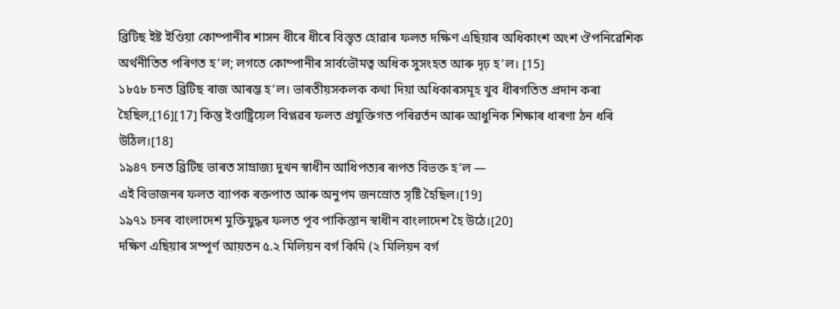ব্ৰিটিছ ইষ্ট ইণ্ডিয়া কোম্পানীৰ শাসন ধীৰে ধীৰে বিস্তৃত হোৱাৰ ফলত দক্ষিণ এছিয়াৰ অধিকাংশ অংশ ঔপনিৱেশিক অৰ্থনীতিত পৰিণত হ’ল; লগতে কোম্পানীৰ সাৰ্বভৌমত্ব অধিক সুসংহত আৰু দৃঢ় হ’ল। [15]
১৮৫৮ চনত ব্ৰিটিছ ৰাজ আৰম্ভ হ’ল। ভাৰতীয়সকলক কথা দিয়া অধিকাৰসমূহ খুব ধীৰগতিত প্ৰদান কৰা হৈছিল,[16][17] কিন্তু ইণ্ডাষ্ট্ৰিয়েল বিপ্লৱৰ ফলত প্ৰযুক্তিগত পৰিৱৰ্তন আৰু আধুনিক শিক্ষাৰ ধাৰণা ঠন ধৰি উঠিল।[18]
১৯৪৭ চনত ব্ৰিটিছ ভাৰত সাম্ৰাজ্য দুখন স্বাধীন আধিপত্যৰ ৰূপত বিভক্ত হ’ল —
এই বিভাজনৰ ফলত ব্যাপক ৰক্তপাত আৰু অনুপম জনস্ৰোত সৃষ্টি হৈছিল।[19]
১৯৭১ চনৰ বাংলাদেশ মুক্তিযুদ্ধৰ ফলত পূব পাকিস্তান স্বাধীন বাংলাদেশ হৈ উঠে।[20]
দক্ষিণ এছিয়াৰ সম্পূৰ্ণ আয়তন ৫.২ মিলিয়ন বৰ্গ কিমি (২ মিলিয়ন বৰ্গ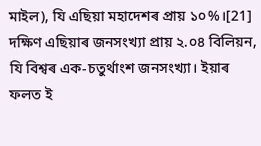মাইল), যি এছিয়া মহাদেশৰ প্ৰায় ১০%।[21] দক্ষিণ এছিয়াৰ জনসংখ্যা প্ৰায় ২.০৪ বিলিয়ন, যি বিশ্বৰ এক-চতুৰ্থাংশ জনসংখ্যা। ইয়াৰ ফলত ই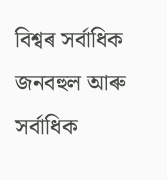বিশ্বৰ সৰ্বাধিক জনবহুল আৰু সৰ্বাধিক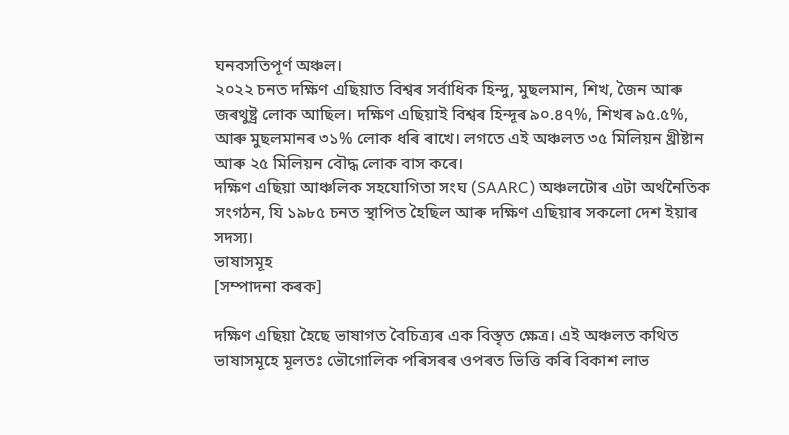ঘনবসতিপূৰ্ণ অঞ্চল।
২০২২ চনত দক্ষিণ এছিয়াত বিশ্বৰ সৰ্বাধিক হিন্দু, মুছলমান, শিখ, জৈন আৰু জৰথুষ্ট্ৰ লোক আছিল। দক্ষিণ এছিয়াই বিশ্বৰ হিন্দূৰ ৯০.৪৭%, শিখৰ ৯৫.৫%, আৰু মুছলমানৰ ৩১% লোক ধৰি ৰাখে। লগতে এই অঞ্চলত ৩৫ মিলিয়ন খ্ৰীষ্টান আৰু ২৫ মিলিয়ন বৌদ্ধ লোক বাস কৰে।
দক্ষিণ এছিয়া আঞ্চলিক সহযোগিতা সংঘ (SAARC) অঞ্চলটোৰ এটা অৰ্থনৈতিক সংগঠন, যি ১৯৮৫ চনত স্থাপিত হৈছিল আৰু দক্ষিণ এছিয়াৰ সকলো দেশ ইয়াৰ সদস্য।
ভাষাসমূহ
[সম্পাদনা কৰক]

দক্ষিণ এছিয়া হৈছে ভাষাগত বৈচিত্ৰ্যৰ এক বিস্তৃত ক্ষেত্ৰ। এই অঞ্চলত কথিত ভাষাসমূহে মূলতঃ ভৌগোলিক পৰিসৰৰ ওপৰত ভিত্তি কৰি বিকাশ লাভ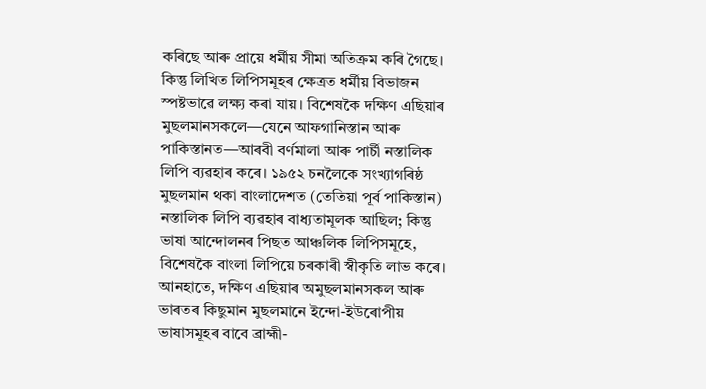কৰিছে আৰু প্ৰায়ে ধৰ্মীয় সীমা অতিক্ৰম কৰি গৈছে। কিন্তু লিখিত লিপিসমূহৰ ক্ষেত্ৰত ধৰ্মীয় বিভাজন স্পষ্টভাৱে লক্ষ্য কৰা যায়। বিশেষকৈ দক্ষিণ এছিয়াৰ মুছলমানসকলে—যেনে আফগানিস্তান আৰু পাকিস্তানত—আৰবী বৰ্ণমালা আৰু পাৰ্চী নস্তালিক লিপি ব্যৱহাৰ কৰে। ১৯৫২ চনলৈকে সংখ্যাগৰিষ্ঠ মুছলমান থকা বাংলাদেশত (তেতিয়া পূৰ্ব পাকিস্তান) নস্তালিক লিপি ব্যৱহাৰ বাধ্যতামূলক আছিল; কিন্তু ভাষা আন্দোলনৰ পিছত আঞ্চলিক লিপিসমূহে, বিশেষকৈ বাংলা লিপিয়ে চৰকাৰী স্বীকৃতি লাভ কৰে। আনহাতে, দক্ষিণ এছিয়াৰ অমুছলমানসকল আৰু ভাৰতৰ কিছুমান মুছলমানে ইন্দো-ইউৰোপীয় ভাষাসমূহৰ বাবে ব্ৰাহ্মী-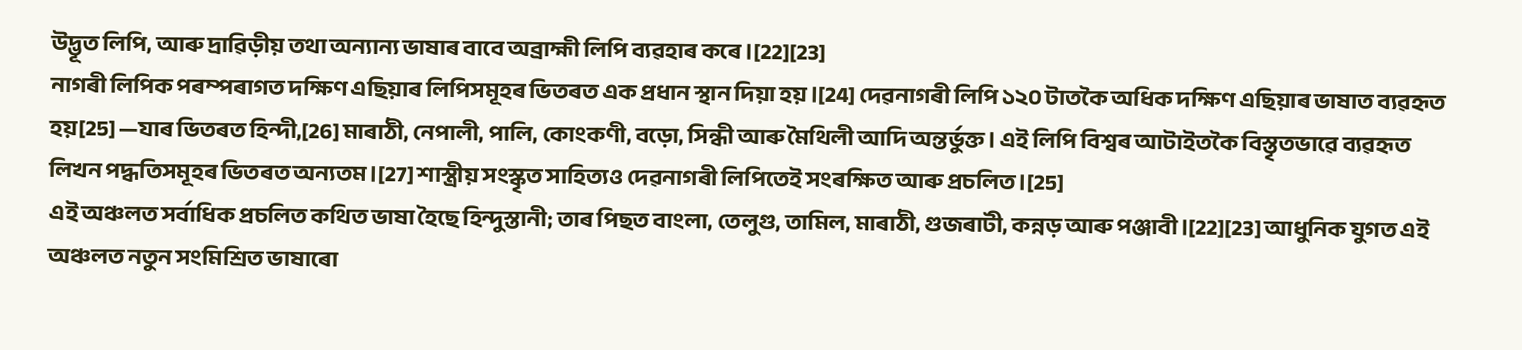উদ্ভূত লিপি, আৰু দ্ৰাৱিড়ীয় তথা অন্যান্য ভাষাৰ বাবে অব্ৰাহ্মী লিপি ব্যৱহাৰ কৰে।[22][23]
নাগৰী লিপিক পৰম্পৰাগত দক্ষিণ এছিয়াৰ লিপিসমূহৰ ভিতৰত এক প্ৰধান স্থান দিয়া হয়।[24] দেৱনাগৰী লিপি ১২০ টাতকৈ অধিক দক্ষিণ এছিয়াৰ ভাষাত ব্যৱহৃত হয়[25] —যাৰ ভিতৰত হিন্দী,[26] মাৰাঠী, নেপালী, পালি, কোংকণী, বড়ো, সিন্ধী আৰু মৈথিলী আদি অন্তৰ্ভুক্ত। এই লিপি বিশ্বৰ আটাইতকৈ বিস্তৃতভাৱে ব্যৱহৃত লিখন পদ্ধতিসমূহৰ ভিতৰত অন্যতম।[27] শাস্ত্ৰীয় সংস্কৃত সাহিত্যও দেৱনাগৰী লিপিতেই সংৰক্ষিত আৰু প্ৰচলিত।[25]
এই অঞ্চলত সৰ্বাধিক প্ৰচলিত কথিত ভাষা হৈছে হিন্দুস্তানী; তাৰ পিছত বাংলা, তেলুগু, তামিল, মাৰাঠী, গুজৰাটী, কন্নড় আৰু পঞ্জাবী।[22][23] আধুনিক যুগত এই অঞ্চলত নতুন সংমিশ্ৰিত ভাষাৰো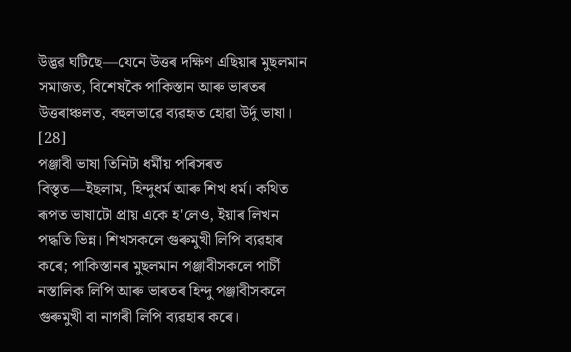উদ্ভৱ ঘটিছে—যেনে উত্তৰ দক্ষিণ এছিয়াৰ মুছলমান সমাজত, বিশেষকৈ পাকিস্তান আৰু ভাৰতৰ উত্তৰাঞ্চলত, বহুলভাৱে ব্যৱহৃত হোৱা উৰ্দু ভাষা। [28]
পঞ্জাবী ভাষা তিনিটা ধৰ্মীয় পৰিসৰত বিস্তৃত—ইছলাম, হিন্দুধৰ্ম আৰু শিখ ধৰ্ম। কথিত ৰূপত ভাষাটো প্ৰায় একে হ'লেও, ইয়াৰ লিখন পদ্ধতি ভিন্ন। শিখসকলে গুৰুমুখী লিপি ব্যৱহাৰ কৰে; পাকিস্তানৰ মুছলমান পঞ্জাবীসকলে পাৰ্চী নস্তালিক লিপি আৰু ভাৰতৰ হিন্দু পঞ্জাবীসকলে গুৰুমুখী বা নাগৰী লিপি ব্যৱহাৰ কৰে।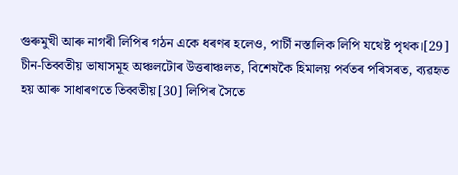গুৰুমুখী আৰু নাগৰী লিপিৰ গঠন একে ধৰণৰ হলেও, পাৰ্চী নস্তালিক লিপি যথেষ্ট পৃথক।[29]
চীন-তিব্বতীয় ভাষাসমূহ অঞ্চলটোৰ উত্তৰাঞ্চলত, বিশেষকৈ হিমালয় পৰ্বতৰ পৰিসৰত, ব্যৱহৃত হয় আৰু সাধাৰণতে তিব্বতীয়[30] লিপিৰ সৈতে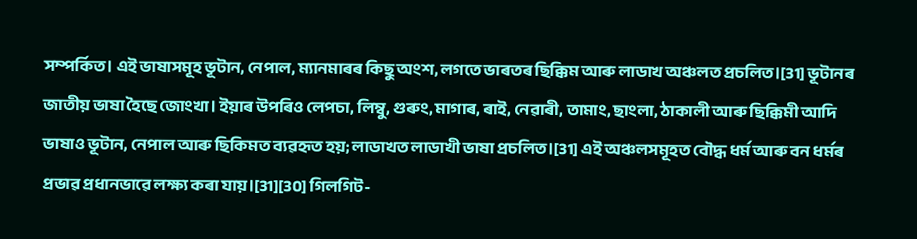সম্পৰ্কিত। এই ভাষাসমূহ ভূটান, নেপাল, ম্যানমাৰৰ কিছু অংশ, লগতে ভাৰতৰ ছিক্কিম আৰু লাডাখ অঞ্চলত প্ৰচলিত।[31] ভূটানৰ জাতীয় ভাষা হৈছে জোংখা। ইয়াৰ উপৰিও লেপচা, লিম্বু, গুৰুং, মাগাৰ, ৰাই, নেৱাৰী, তামাং, ছাংলা, ঠাকালী আৰু ছিক্কিমী আদি ভাষাও ভূটান, নেপাল আৰু ছিকিমত ব্যৱহৃত হয়; লাডাখত লাডাখী ভাষা প্ৰচলিত।[31] এই অঞ্চলসমূহত বৌদ্ধ ধৰ্ম আৰু বন ধৰ্মৰ প্ৰভাৱ প্ৰধানভাৱে লক্ষ্য কৰা যায়।[31][30] গিলগিট-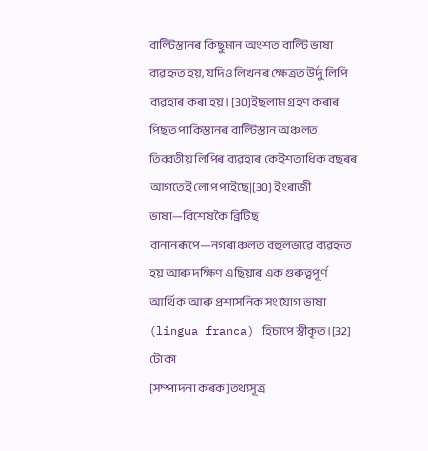বাল্টিস্তানৰ কিছুমান অংশত বাল্টি ভাষা ব্যৱহৃত হয়, যদিও লিখনৰ ক্ষেত্ৰত উৰ্দু লিপি ব্যৱহাৰ কৰা হয়। [30]ইছলাম গ্ৰহণ কৰাৰ পিছত পাকিস্তানৰ বাল্টিস্তান অঞ্চলত তিব্বতীয় লিপিৰ ব্যৱহাৰ কেইশতাধিক বছৰৰ আগতেই লোপ পাইছে|[30] ইংৰাজী ভাষা—বিশেষকৈ ব্ৰিটিছ বানানৰূপে—নগৰাঞ্চলত বহুলভাৱে ব্যৱহৃত হয় আৰু দক্ষিণ এছিয়াৰ এক গুৰুত্বপূৰ্ণ আৰ্থিক আৰু প্ৰশাসনিক সংযোগ ভাষা (lingua franca) হিচাপে স্বীকৃত।[32]
টোকা
[সম্পাদনা কৰক]তথ্যসূত্ৰ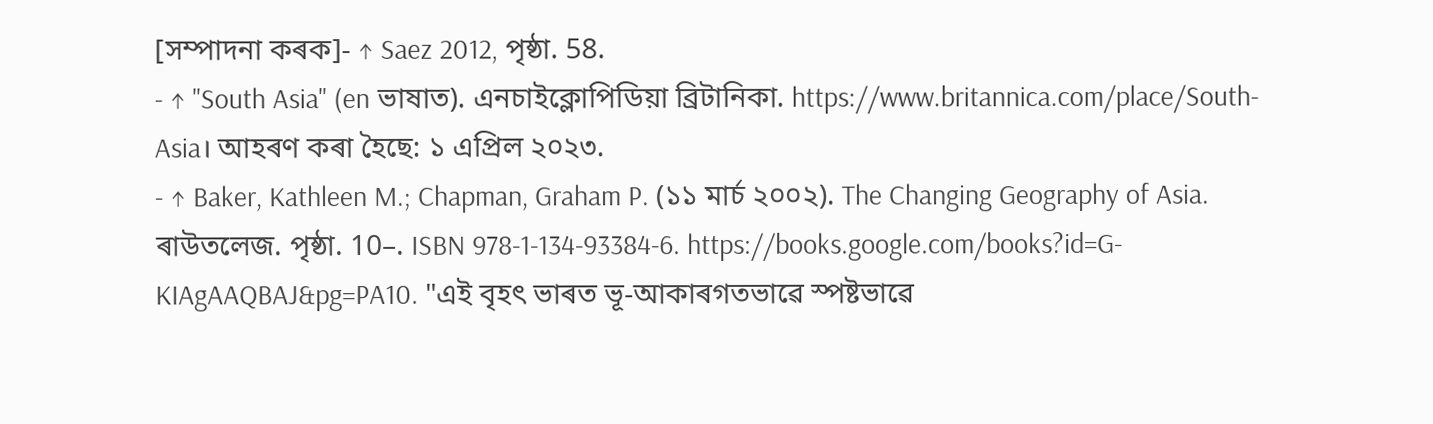[সম্পাদনা কৰক]- ↑ Saez 2012, পৃষ্ঠা. 58.
- ↑ "South Asia" (en ভাষাত). এনচাইক্লোপিডিয়া ব্ৰিটানিকা. https://www.britannica.com/place/South-Asia। আহৰণ কৰা হৈছে: ১ এপ্ৰিল ২০২৩.
- ↑ Baker, Kathleen M.; Chapman, Graham P. (১১ মাৰ্চ ২০০২). The Changing Geography of Asia. ৰাউতলেজ. পৃষ্ঠা. 10–. ISBN 978-1-134-93384-6. https://books.google.com/books?id=G-KIAgAAQBAJ&pg=PA10. "এই বৃহৎ ভাৰত ভূ-আকাৰগতভাৱে স্পষ্টভাৱে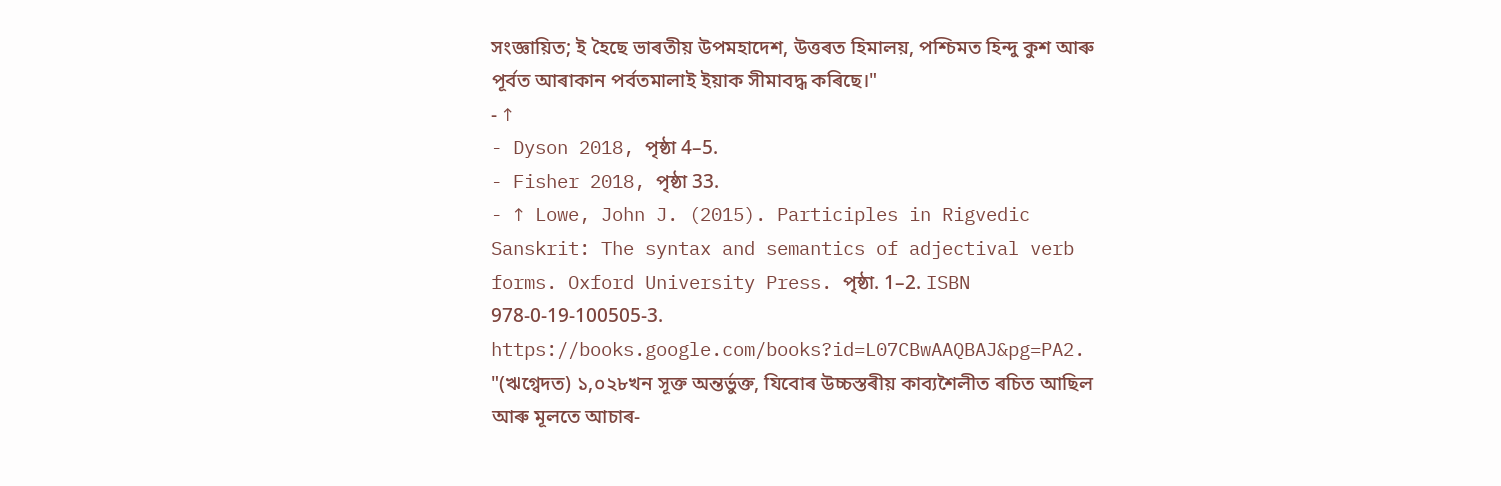সংজ্ঞায়িত; ই হৈছে ভাৰতীয় উপমহাদেশ, উত্তৰত হিমালয়, পশ্চিমত হিন্দু কুশ আৰু পূৰ্বত আৰাকান পৰ্বতমালাই ইয়াক সীমাবদ্ধ কৰিছে।"
- ↑
- Dyson 2018, পৃষ্ঠা 4–5.
- Fisher 2018, পৃষ্ঠা 33.
- ↑ Lowe, John J. (2015). Participles in Rigvedic Sanskrit: The syntax and semantics of adjectival verb forms. Oxford University Press. পৃষ্ঠা. 1–2. ISBN 978-0-19-100505-3. https://books.google.com/books?id=L07CBwAAQBAJ&pg=PA2. "(ঋগ্বেদত) ১,০২৮খন সূক্ত অন্তৰ্ভুক্ত, যিবোৰ উচ্চস্তৰীয় কাব্যশৈলীত ৰচিত আছিল আৰু মূলতে আচাৰ-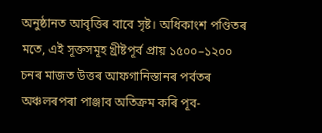অনুষ্ঠানত আবৃত্তিৰ বাবে সৃষ্ট। অধিকাংশ পণ্ডিতৰ মতে, এই সূক্তসমূহ খ্ৰীষ্টপূৰ্ব প্ৰায় ১৫০০–১২০০ চনৰ মাজত উত্তৰ আফগানিস্তানৰ পৰ্বতৰ অঞ্চলৰপৰা পাঞ্জাব অতিক্ৰম কৰি পূব-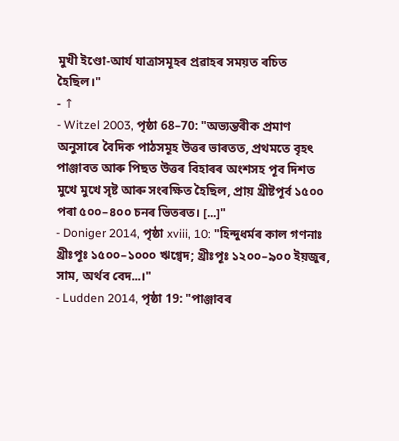মুখী ইণ্ডো-আৰ্য যাত্ৰাসমূহৰ প্ৰৱাহৰ সময়ত ৰচিত হৈছিল।"
- ↑
- Witzel 2003, পৃষ্ঠা 68–70: "অভ্যন্তৰীক প্ৰমাণ অনুসাৰে বৈদিক পাঠসমূহ উত্তৰ ভাৰতত, প্ৰথমতে বৃহৎ পাঞ্জাবত আৰু পিছত উত্তৰ বিহাৰৰ অংশসহ পূব দিশত মুখে মুখে সৃষ্ট আৰু সংৰক্ষিত হৈছিল, প্ৰায় খ্ৰীষ্টপূৰ্ব ১৫০০ পৰা ৫০০–৪০০ চনৰ ভিতৰত। [...]"
- Doniger 2014, পৃষ্ঠা xviii, 10: "হিন্দুধৰ্মৰ কাল গণনাঃ খ্ৰীঃপূঃ ১৫০০–১০০০ ঋগ্বেদ; খ্ৰীঃপূঃ ১২০০–৯০০ ইয়জুৰ, সাম, অৰ্থব বেদ...।"
- Ludden 2014, পৃষ্ঠা 19: "পাঞ্জাবৰ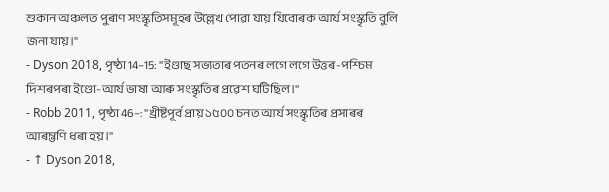শুকান অঞ্চলত পুৰাণ সংস্কৃতিসমূহৰ উল্লেখ পোৱা যায় যিবোৰক আৰ্য সংস্কৃতি বুলি জনা যায়।"
- Dyson 2018, পৃষ্ঠা 14–15: "ইণ্ডাছ সভ্যতাৰ পতনৰ লগে লগে উত্তৰ-পশ্চিম দিশৰপৰা ইণ্ডো-আৰ্য ভাষা আৰু সংস্কৃতিৰ প্ৰৱেশ ঘটিছিল।"
- Robb 2011, পৃষ্ঠা 46–: "খ্ৰীষ্টপূৰ্ব প্ৰায় ১৫০০ চনত আৰ্য সংস্কৃতিৰ প্ৰসাৰৰ আৰম্ভণি ধৰা হয়।"
- ↑ Dyson 2018,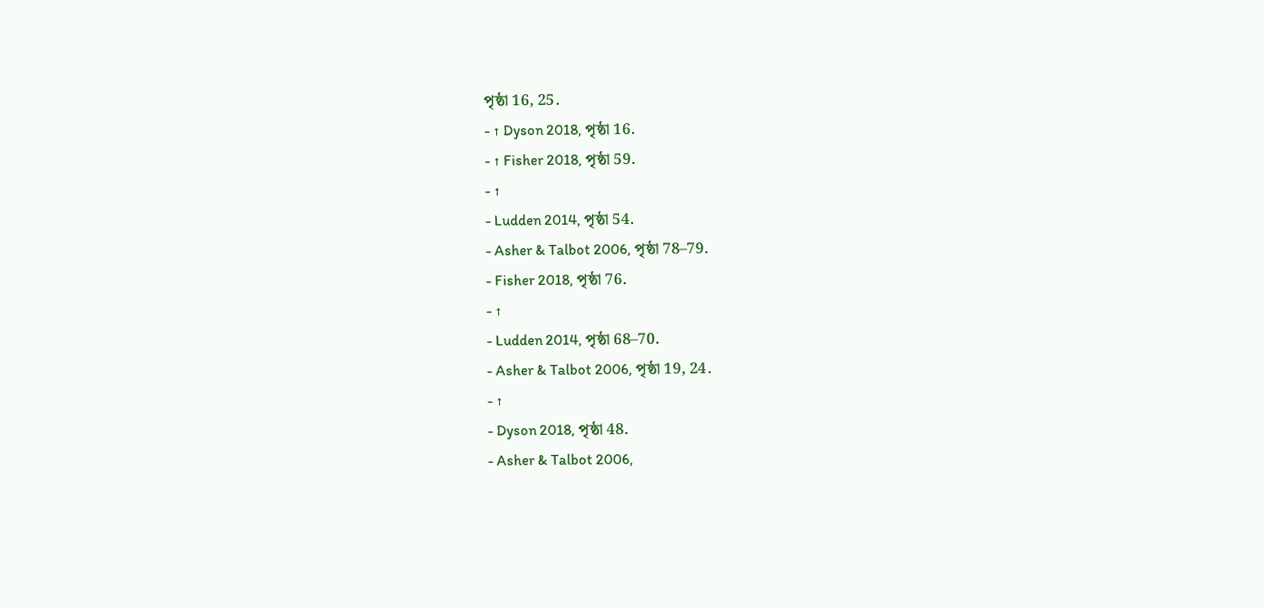পৃষ্ঠা 16, 25.
- ↑ Dyson 2018, পৃষ্ঠা 16.
- ↑ Fisher 2018, পৃষ্ঠা 59.
- ↑
- Ludden 2014, পৃষ্ঠা 54.
- Asher & Talbot 2006, পৃষ্ঠা 78–79.
- Fisher 2018, পৃষ্ঠা 76.
- ↑
- Ludden 2014, পৃষ্ঠা 68–70.
- Asher & Talbot 2006, পৃষ্ঠা 19, 24.
- ↑
- Dyson 2018, পৃষ্ঠা 48.
- Asher & Talbot 2006,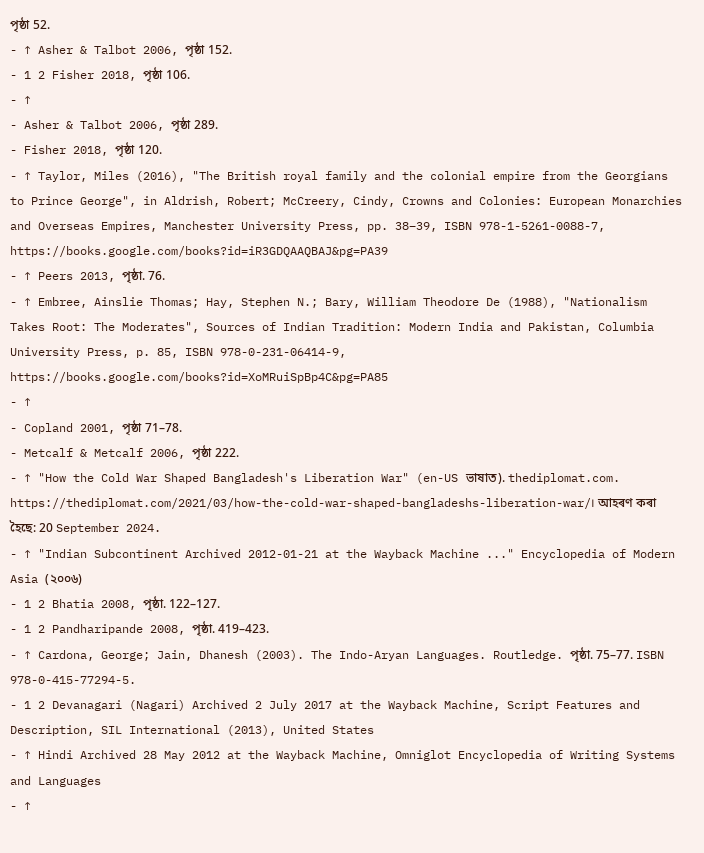পৃষ্ঠা 52.
- ↑ Asher & Talbot 2006, পৃষ্ঠা 152.
- 1 2 Fisher 2018, পৃষ্ঠা 106.
- ↑
- Asher & Talbot 2006, পৃষ্ঠা 289.
- Fisher 2018, পৃষ্ঠা 120.
- ↑ Taylor, Miles (2016), "The British royal family and the colonial empire from the Georgians to Prince George", in Aldrish, Robert; McCreery, Cindy, Crowns and Colonies: European Monarchies and Overseas Empires, Manchester University Press, pp. 38–39, ISBN 978-1-5261-0088-7, https://books.google.com/books?id=iR3GDQAAQBAJ&pg=PA39
- ↑ Peers 2013, পৃষ্ঠা. 76.
- ↑ Embree, Ainslie Thomas; Hay, Stephen N.; Bary, William Theodore De (1988), "Nationalism Takes Root: The Moderates", Sources of Indian Tradition: Modern India and Pakistan, Columbia University Press, p. 85, ISBN 978-0-231-06414-9, https://books.google.com/books?id=XoMRuiSpBp4C&pg=PA85
- ↑
- Copland 2001, পৃষ্ঠা 71–78.
- Metcalf & Metcalf 2006, পৃষ্ঠা 222.
- ↑ "How the Cold War Shaped Bangladesh's Liberation War" (en-US ভাষাত). thediplomat.com. https://thediplomat.com/2021/03/how-the-cold-war-shaped-bangladeshs-liberation-war/। আহৰণ কৰা হৈছে: 20 September 2024.
- ↑ "Indian Subcontinent Archived 2012-01-21 at the Wayback Machine ..." Encyclopedia of Modern Asia (২০০৬)
- 1 2 Bhatia 2008, পৃষ্ঠা. 122–127.
- 1 2 Pandharipande 2008, পৃষ্ঠা. 419–423.
- ↑ Cardona, George; Jain, Dhanesh (2003). The Indo-Aryan Languages. Routledge. পৃষ্ঠা. 75–77. ISBN 978-0-415-77294-5.
- 1 2 Devanagari (Nagari) Archived 2 July 2017 at the Wayback Machine, Script Features and Description, SIL International (2013), United States
- ↑ Hindi Archived 28 May 2012 at the Wayback Machine, Omniglot Encyclopedia of Writing Systems and Languages
- ↑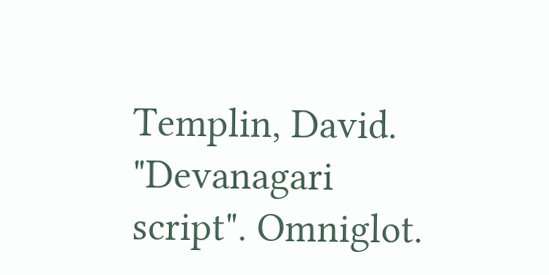Templin, David. "Devanagari script". Omniglot.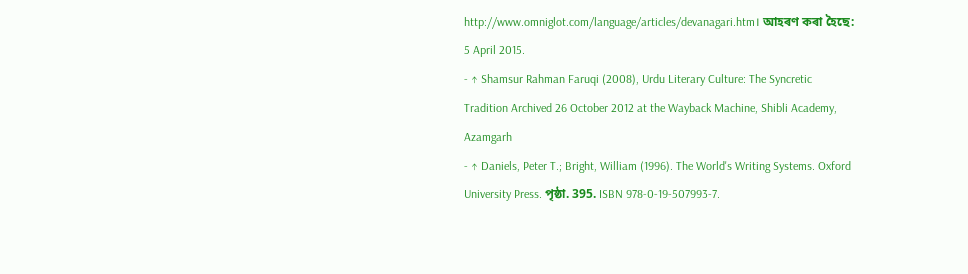http://www.omniglot.com/language/articles/devanagari.htm। আহৰণ কৰা হৈছে: 5 April 2015.
- ↑ Shamsur Rahman Faruqi (2008), Urdu Literary Culture: The Syncretic Tradition Archived 26 October 2012 at the Wayback Machine, Shibli Academy, Azamgarh
- ↑ Daniels, Peter T.; Bright, William (1996). The World's Writing Systems. Oxford University Press. পৃষ্ঠা. 395. ISBN 978-0-19-507993-7.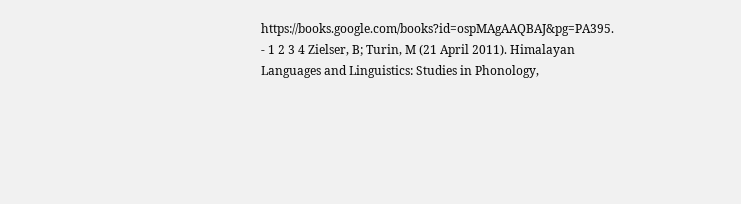https://books.google.com/books?id=ospMAgAAQBAJ&pg=PA395.
- 1 2 3 4 Zielser, B; Turin, M (21 April 2011). Himalayan Languages and Linguistics: Studies in Phonology,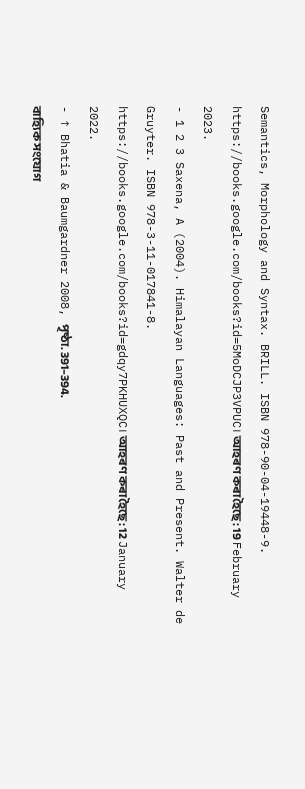Semantics, Morphology and Syntax. BRILL. ISBN 978-90-04-19448-9. https://books.google.com/books?id=5MoDCJP3VPUC। আহৰণ কৰা হৈছে: 19 February 2023.
- 1 2 3 Saxena, A (2004). Himalayan Languages: Past and Present. Walter de Gruyter. ISBN 978-3-11-017841-8. https://books.google.com/books?id=gdqy7PKHUXQC। আহৰণ কৰা হৈছে: 12 January 2022.
- ↑ Bhatia & Baumgardner 2008, পৃষ্ঠা. 391–394.
বাহ্যিক সংযোগ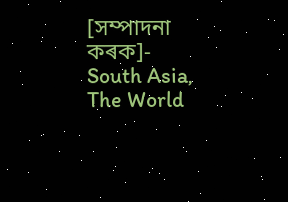[সম্পাদনা কৰক]- South Asia, The World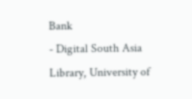Bank
- Digital South Asia Library, University of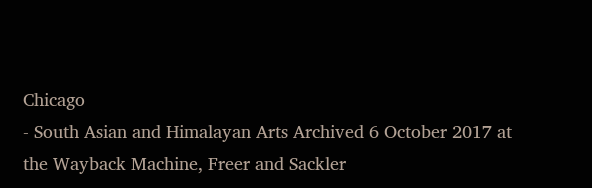Chicago
- South Asian and Himalayan Arts Archived 6 October 2017 at the Wayback Machine, Freer and Sackler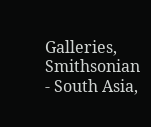Galleries, Smithsonian
- South Asia,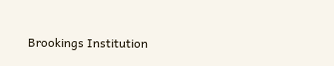Brookings Institution